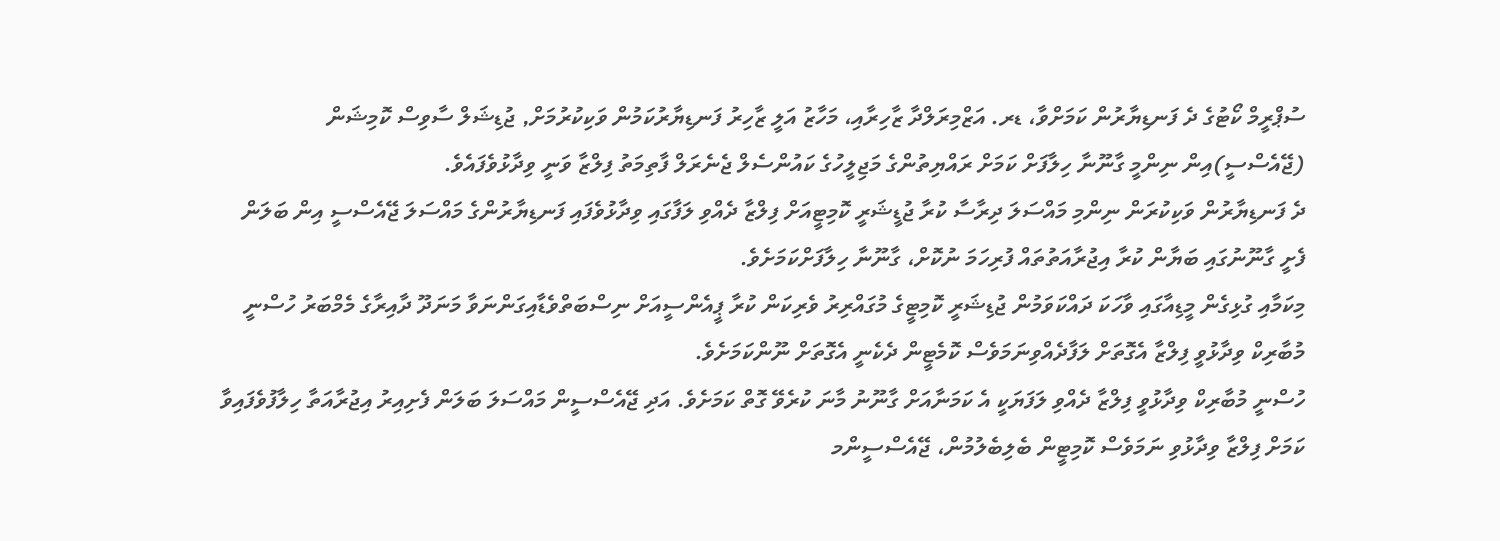ސުޕްރީމް ކޯޓުގެ ދެ ފަނޑިޔާރުން ކަމަށްވާ، ޑރ. އަޒްމިރަލްދާ ޒާހިރާއި، މަހާޒު އަލީ ޒާހިރު ފަނޑިޔާރުކަމުން ވަކިކުރުމަށް, ޖުޑިޝަލް ސާވިސް ކޮމިޝަން (ޖޭއެސްސީ)އިން ނިންމީ ގާނޫނާ ހިލާފަށް ކަމަށް ރައްޔިތުންގެ މަޖިލީހުގެ ކައުންސެލް ޖެނެރަލް ފާތިމަތު ފިލްޒާ ވަނީ ވިދާޅުވެފައެވެ.
ދެ ފަނޑިޔާރުން ވަކިކުރަން ނިންމި މައްސަލަ ދިރާސާ ކުރާ ޖުޑީޝަރީ ކޮމިޓީއަށް ފިލްޒާ ދެއްވި ލަފާގައި ވިދާޅުވެފައި ފަނޑިޔާރުންގެ މައްސަލަ ޖޭއެސްސީ އިން ބަލަން ފެށީ ގާނޫނުގައި ބަޔާން ކުރާ އިޖުރާއަތުތައް ފުރިހަމަ ނުކޮށް، ގާނޫނާ ހިލާފަށްކަމަށެވެ.
މިކަމާއި ގުޅިގެން މީޑިއާގައި ވާހަކަ ދައްކަވަމުން ޖުޑިޝަރީ ކޮމިޓީގެ މުގައްރިރު ވެރިކަން ކުރާ ޕީއެންސީއަށް ނިސްބަތްވެޑާއިގަންނަވާ މަނަދޫ ދާއިރާގެ މެމްބަރު ހުސްނީ މުބާރިކް ވިދާޅުވީ ފިލްޒާ އެގޮތަށް ލަފާދެއްވިނަމަވެސް ކޮމެޓީން ދެކެނީ އެގޮތަށް ނޫންކަމަށެވެ.
ހުސްނީ މުބާރިކް ވިދާޅުވީ ފިލްޒާ ދެއްވި ލަފަޔަކީ އެ ކަމަނާއަށް ގާނޫނު މާނަ ކުރެވޭ ގޮތް ކަމަށެވެ. އަދި ޖޭއެސްސީން މައްސަލަ ބަލަން ފެށިއިރު އިޖުރާއަތާ ހިލާފުވެފައިވާ ކަމަށް ފިލްޒާ ވިދާޅުވި ނަމަވެސް ކޮމިޓީން ބެލިބެލުމުން، ޖޭއެސްސީންމ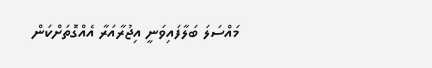މައްސަލަ ބަލާފައިވަނީ އިޖުރާއަރާ އެއްގޮތަށްކަން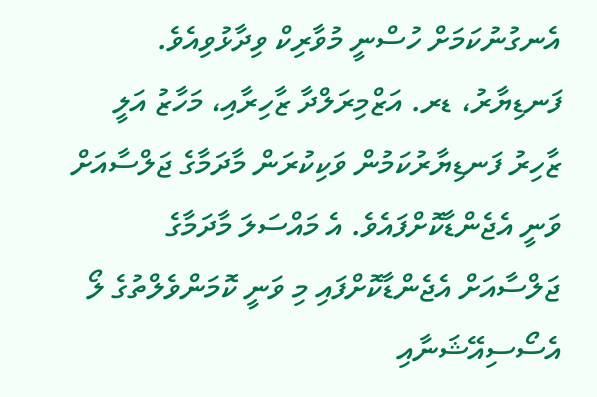އެނގުނުކަމަށް ހުސްނީ މުވާރިކް ވިދާޅުވިއެވެ.
ފަނޑިޔާރު، ޑރ. އަޒްމިރަލްދާ ޒާހިރާއި، މަހާޒު އަލީ ޒާހިރު ފަނޑިޔާރުކަމުން ވަކިކުރަން މާދަމާގެ ޖަލްސާއަށް ވަނީ އެޖެންޑާކޮށްފައެވެ. އެ މައްސަލަ މާދަމާގެ ޖަލްސާއަށް އެޖެންޑާކޮށްފައި މި ވަނީ ކޮމަންވެލްތުގެ ލޯ އެސޯސިއޭޝަނާއި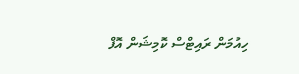ހިއުމަން ރައިޓްސް ކޮމިޝަން އޮފް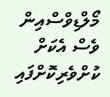މޯލްޑިވްސްއިން ވެސް އެކަށް ކުށްވެރިކޮށްފައި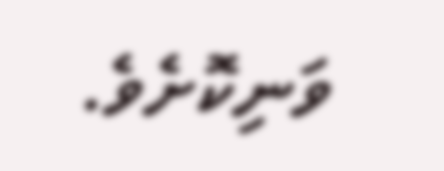ވަނިކޮށެވެ.